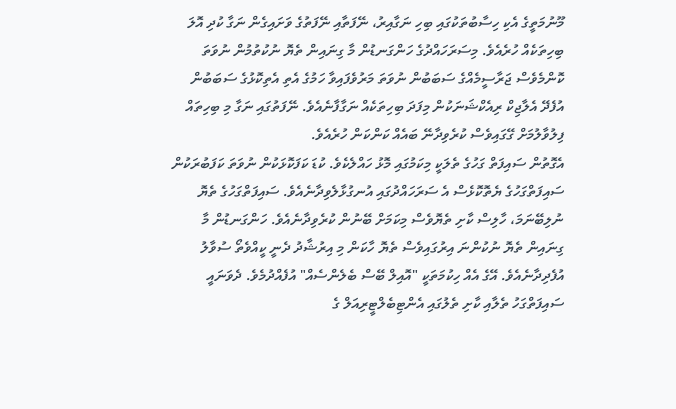މޫނުމަތީގެ އެކި ހިސާބުތަކުގައި ބިހި ނަގާއިރު، ނޭފަތާއި ނޭފަތުގެ ވަށައިގެން ނަގާ ކުދި އޮލަ ބިހިތަކެއް ހުރެއެވެ. މިސަރަހައްދުގެ ހަންގަނޑުން މާ ގިނައިން ތެޔޮ ނުކުތުމުން ނުވަތަ ކޮންމެވެސް ޖަރާސީމެއްގެ ސަބަބުން ނުވަތަ މަރުވެފައިވާ ހަމުގެ އެތި އެތިކޮޅުގެ ސަބަބުން އުފެދޭ އެލާޖިކް ރިއެކްޝަނަކުން މިފަދަ ބިހިތަކެއް ނަގާފާނެއެވެ. ނޭފަތުގައި ނަގާ މި ބިހިތައް ފިލުވާލުމަށް ގޭގައިވެސް ކުރެވިދާނޭ ބައެއް ކަންކަން ހުރެއެވެ.
އެގޮތުން ސައިފަތް ގަހުގެ ތެލަކީ މިކަމުގައި މޮޅު ހައްލެކެވެ. ކުޑަ ކަފަކޮޅަކުން ނުވަތަ ކަފަބުރަކުން ސައިފަތްގަހުގެ ޔެތޮކޮޅެސް އެ ސަރަހައްދުގައި އުނގުޅާލެވިދާނެއެވެ. ސައިފަތްގަހުގެ ތެޔޮ ނުލިބޭނަމަ، ހާލިސް ކާށި ތެޔޮވެސް މިކަމަށް ބޭނުން ކުރެވިދާނެއެވެ. ހަންގަނޑުން މާ ގިނައިން ތެޔޮ ނުކުންނަ އިރުގައިވެސް ތެޔޮ ހާކަން މި އިރުޝާދު ދެނީ ކީއްވެތޯ ސުވާލު އުފެދިދާނެއެވެ. އޭގެ އެއް ހިކުމަތަކީ "އޮއިލް ބޭސް ބެލެންސެއް" އުފެއްދުމެވެ. ދެވަނައީ ސައިފަތްގަހު ތެލާއި ކާށި ތެލުގައި އެންޓިބެލްޓީރިއަލް ގެ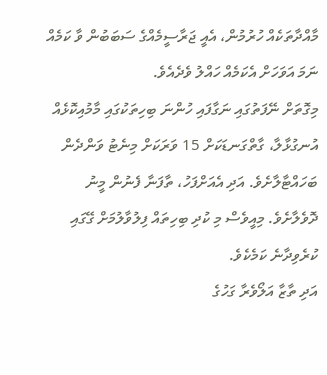މާއްދާތަކެއް ހުރުމުން، އެއީ ޖަރާސީމެއްގެ ސަބަބުން ވާ ކަމެއް ނަމަ އަވަހަށް އެކަމެއް ހައްލު ވެދެއެވެ.
މިގޮތަށް ނޭފަތުގައި ނަގާފައި ހުންނަ ބިހިތަކުގައި މާމުއިކޮޅެއް އުނގުޅާލާ، ގާތްގަނޑަކަށް 15 ވަރަކަށް މިނެޓު ވަންދެން ބަހައްޓާލާށެވެ. އަދި އެއަށްފަހު، ތާފަނާ ފެނުން މީނު ދޮވެލާށެވެ. މިއީވެސް މި ކުދި ބިހިތައް ފިލުވާލުމަށް ގޭގައި ކުރެވިދާނެ ކަމެކެވެ.
އަދި ތާޒާ އަލޯވެރާ ގަހުގެ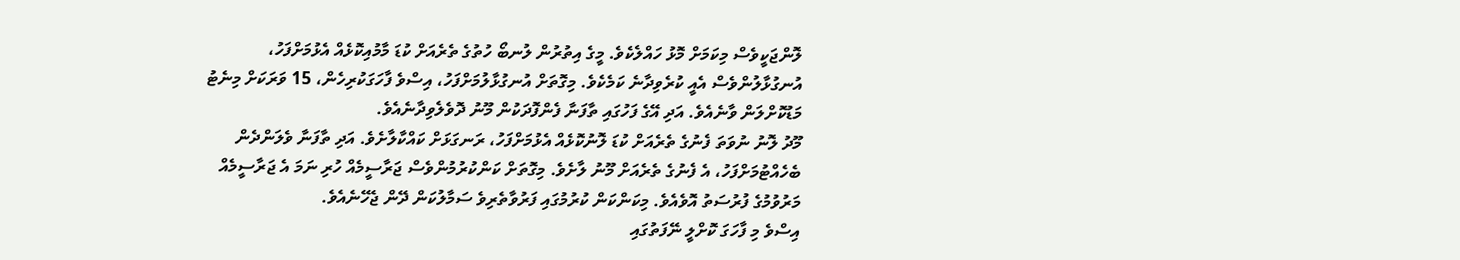ލޮންޖަކީވެސް މިކަމަށް މޮޅު ހައްލެކެވެ. މީގެ އިތުރުން ލުނބޯ ހުތުގެ ތެރެއަށް ކުޑަ މާމުއިކޮޅެއް އެޅުމަށްފަހު، އުނގުޅާލުންވެސް އެއީ ކުރެވިދާނެ ކަމެކެވެ. މިގޮތަށް އުނގުޅާލުމަށްފަހު، އިސްވެ ފާހަގަކުރިހެން، 15 ވަރަކަށް މިނެޓު މަޑުކޮށްލަން ވާނެއެވެ. އަދި އޭގެ ފަހުގައި ތާފަނާ ފެންފޮދަކުން މޫނު ދޮވެލެވިދާނެއެވެ.
މޫދު ލޮނު ނުވަތަ ފެނުގެ ތެރެއަށް ކުޑަ ލޮނުކޮޅެއް އެޅުމަށްފަހު، ރަނގަޅަށް ކައްކާލާށެވެ. އަދި ތާފަނާ ވެލަންދެން ބެހެއްޓުމަށްފަހު، އެ ފެނުގެ ތެރެއަށް މޫނު ލާށެވެ. މިގޮތަށް ކަންކުރުމުންވެސް ޖަރާސީމެއް ހުރި ނަމަ އެ ޖަރާސީމެއް މަރުވުމުގެ ފުރުސަތު އޮވެއެވެ. މިކަންކަން ކުރުމުގައި ފަރުވާތެރިވެ ސަމާލުކަން ދޭން ޖެހޭނެއެވެ.
އިސްވެ މި ފާހަގަ ކޮށްލީ ނޭފަތުގައި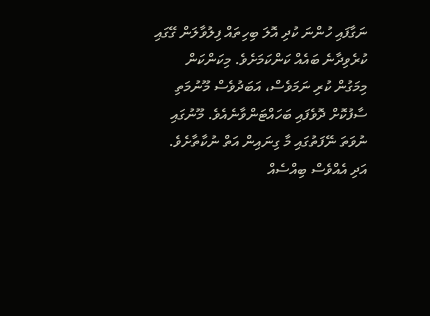ނަގާފައި ހުންނަ ކުދި އޮލަ ބިހިތައް ފިލުވާލަން ގޭގައި ކުރެވިދާނެ ބައެއް ކަންކަމަށެވެ. މިކަންކަން މިމަގުން ކުރި ނަމަވެސް، އަބަދުވެސް މޫނުމަތި ސާފުކޮށް ދޮވެފައި ބަހައްޓަންވާނެއެވެ. މޫނުގައި ނުވަތަ ނޭފަތުގައި މާ ގިނައިން އަތް ނުކާތާށެވެ. އަދި އެއްވެސް ބިއްސެއް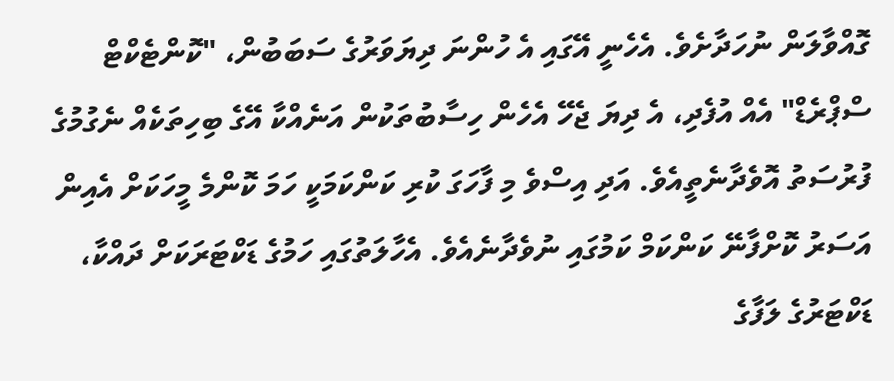ގޮއްވާލަން ނުހަދާށެވެ. އެހެނީ އޭގައި އެ ހުންނަ ދިޔަވަރުގެ ސަބަބުން، "ކޮންޓެކްޓް ސްޕްރެޑް" އެއް އުފެދި، އެ ދިޔަ ޖެހޭ އެހެން ހިސާބުތަކުން އަނެއްކާ އޭގެ ބިހިތަކެއް ނެގުމުގެ ފުރުސަތު އޮވެދާނެތީއެވެ. އަދި އިސްވެ މި ފާހަގަ ކުރި ކަންކަމަކީ ހަމަ ކޮންމެ މީހަކަށް އެއިން އަސަރު ކޮށްފާނޭ ކަންކަމް ކަމުގައި ނުވެދާނެއެވެ. އެހާލަތުގައި ހަމުގެ ޑަކްޓަރަކަށް ދައްކާ، ޑަކްޓަރުގެ ލަފާގެ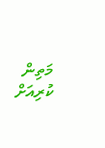މަތިން ކުރިއަށް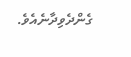ގެންދެވިދާނެއެވެ.